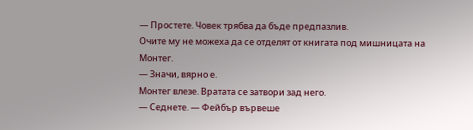— Простете. Човек трябва да бъде предпазлив.
Очите му не можеха да се отделят от книгата под мишницата на Монтег.
— Значи, вярно е.
Монтег влезе. Вратата се затвори зад него.
— Седнете. — Фейбър вървеше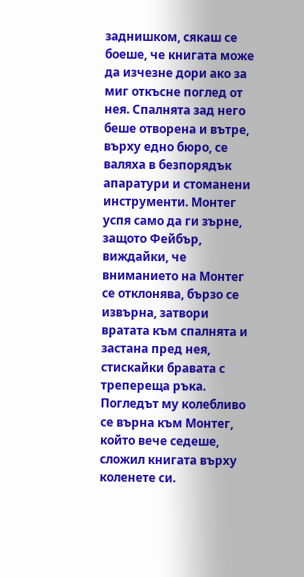заднишком, сякаш се боеше, че книгата може да изчезне дори ако за миг откъсне поглед от нея. Спалнята зад него беше отворена и вътре, върху едно бюро, се валяха в безпорядък апаратури и стоманени инструменти. Монтег успя само да ги зърне, защото Фейбър, виждайки, че вниманието на Монтег се отклонява, бързо се извърна, затвори вратата към спалнята и застана пред нея, стискайки бравата с трепереща ръка. Погледът му колебливо се върна към Монтег, който вече седеше, сложил книгата върху коленете си.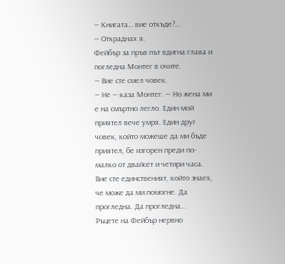— Книгата… вие откъде?…
— Откраднах я.
Фейбър за пръв път вдигна глава и погледна Монтег в очите.
— Вие сте смел човек.
— Не — каза Монтег. — Но жена ми е на смъртно легло. Един мой приятел вече умря. Един друг човек, който можеше да ми бъде приятел, бе изгорен преди по-малко от двайсет и четири часа. Вие сте единственият, който знаех, че може да ми помогне. Да прогледна. Да прогледна…
Ръцете на Фейбър нервно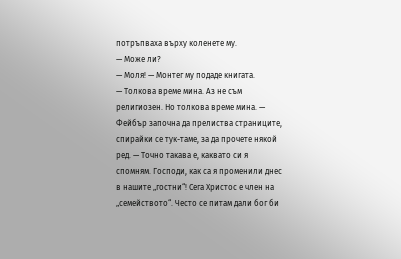потръпваха върху коленете му.
— Може ли?
— Моля! — Монтег му подаде книгата.
— Толкова време мина. Аз не съм религиозен. Но толкова време мина. — Фейбър започна да прелиства страниците, спирайки се тук-таме, за да прочете някой ред. — Точно такава е, каквато си я спомням. Господи, как са я променили днес в нашите „гостни“! Сега Христос е член на „семейството“. Често се питам дали бог би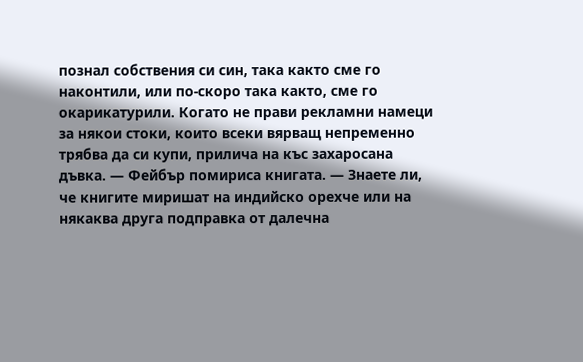познал собствения си син, така както сме го наконтили, или по-скоро така както, сме го окарикатурили. Когато не прави рекламни намеци за някои стоки, които всеки вярващ непременно трябва да си купи, прилича на къс захаросана дъвка. — Фейбър помириса книгата. — Знаете ли, че книгите миришат на индийско орехче или на някаква друга подправка от далечна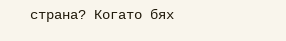страна? Когато бях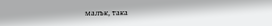малък, така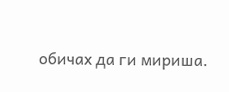обичах да ги мириша.